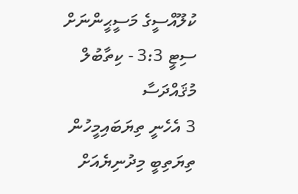ކުލޫއްސީގެ މަސީޙީންނަށް ސިޓީ 3:3 - ކިތާބުލް މުޤައްދަސާ
3 އެހެނީ ތިޔަބައިމީހުން ތިޔަތިބީ މިދުނިޔެއަށް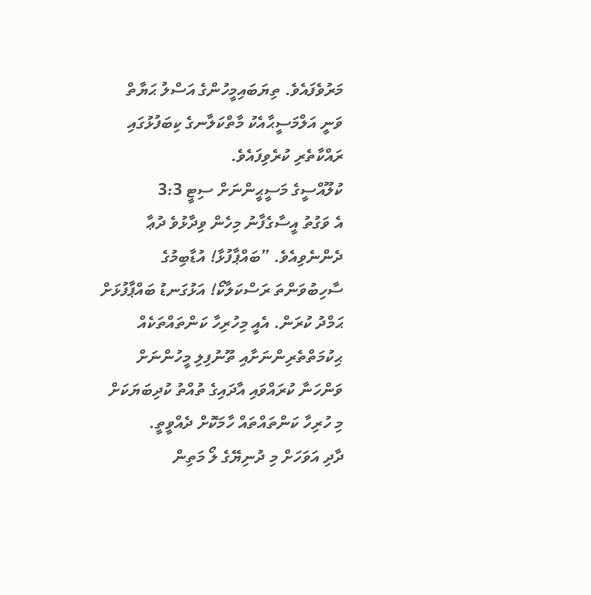މަރުވެފައެވެ. ތިޔަބައިމީހުންގެ އަސްލު ޙަޔާތް ވަނީ އަލްމަސީޙާއެކު މާތްކަލާނގެ ކިބަފުޅުގައި ރައްކާތެރި ކުރެވިފައެވެ.
ކުލޫއްސީގެ މަސީޙީންނަށް ސިޓީ 3:3
އެ ވަގުތު އީސާގެފާނު މިހެން ވިދާޅުވެ ދުޢާ ދެންނެވިއެވެ. ”ބައްޕާފުޅާ! އުޑާބިމުގެ ސާހިބުވަންތަ ރަސްކަލާކޯ! އަޅުގަނޑު ބައްޕާފުޅަށް ޙަމްދު ކުރަން. އެއީ މިހުރިހާ ކަންތައްތަކެއް ޙިކުމަތްތެރިންނަށާއި ތޫނުފިލި މީހުންނަށް ވަންހަނާ ކުރައްވައި އާދައިގެ ތުއްތު ކުދިބަޔަކަށް މި ހުރިހާ ކަންތައްތައް ހާމަކޮށް ދެއްވީތީ.
ދާދި އަވަހަށް މި ދުނިޔޭގެ ލޯ މަތިން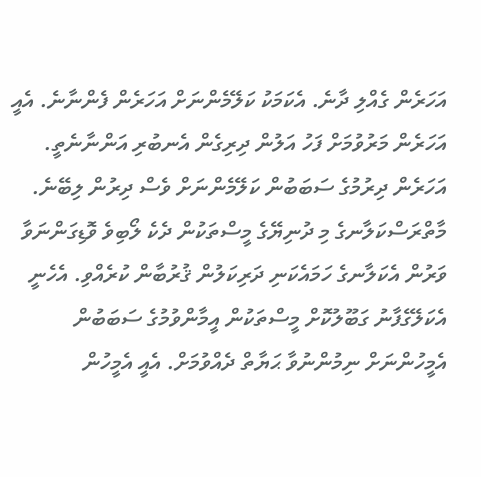އަހަރެން ގެއްލި ދާނެ. އެކަމަކު ކަލޭމެންނަށް އަހަރެން ފެންނާނެ. އެއީ އަހަރެން މަރުވުމަށް ފަހު އަލުން ދިރިގެން އެނބުރި އަންނާނެތީ. އަހަރެން ދިރުމުގެ ސަބަބުން ކަލޭމެންނަށް ވެސް ދިރުން ލިބޭނެ.
މާތްރަސްކަލާނގެ މި ދުނިޔޭގެ މީސްތަކުން ދެކެ ލޯބިވެ ވޮޑިގަންނަވާ ވަރުން އެކަލާނގެ ހަމައެކަނި ދަރިކަލުން ޤުރުބާން ކުރެއްވި. އެހެނީ އެކަލޭގެފާނު ގަބޫލުކޮށް މީސްތަކުން އީމާންވުމުގެ ސަބަބުން އެމީހުންނަށް ނިމުންނުވާ ޙަޔާތް ދެއްވުމަށް. އެއީ އެމީހުން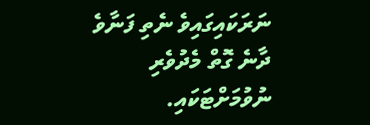ނަރަކައިގައިވެ ނެތި ފަނާވެ ދާނެ ގޮތް މެދުވެރި ނުވުމަށްޓަކައި.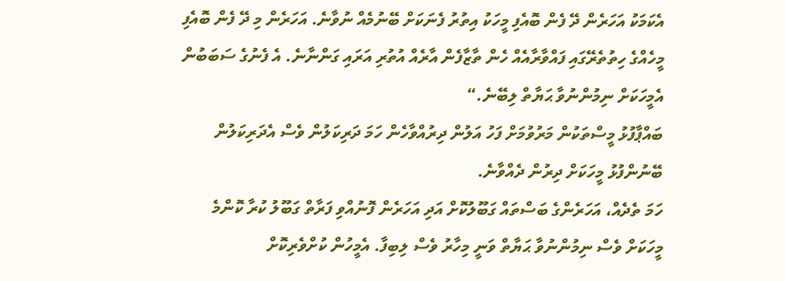އެކަމަކު އަހަރެން ދޭ ފެން ބޮއެފި މީހަކު އިތުރު ފެނަކަށް ބޭނުމެއް ނުވާނެ. އަހަރެން މި ދޭ ފެން ބޮއެފި މީހެއްގެ ހިތުތެރޭގައި ފައްވާރާއެއް ހެން ތާޒާފެން އާރެއް އުތުރި އަރައި ގަންނާނެ. އެ ފެނުގެ ސަބަބުން އެމީހަކަށް ނިމުންނުވާ ޙަޔާތް ލިބޭނެ.“
ބައްޕާފުޅު މީސްތަކުން މަރުވުމަށް ފަހު އަލުން ދިރުއްވާހެން ހަމަ ދަރިކަލުން ވެސް އެދަރިކަލުން ބޭނުންފުޅު މީހަކަށް ދިރުން ދެއްވާނެ.
ހަމަ ތެދެއް، އަހަރެންގެ ބަސްތައް ގަބޫލުކޮށް އަދި އަހަރެން ފޮނުއްވި ފަރާތް ގަބޫލު ކުރާ ކޮންމެ މީހަކަށް ވެސް ނިމުންނުވާ ޙަޔާތް ވަނީ މިހާރު ވެސް ލިބިފާ. އެމީހުން ކުށްވެރިކޮށް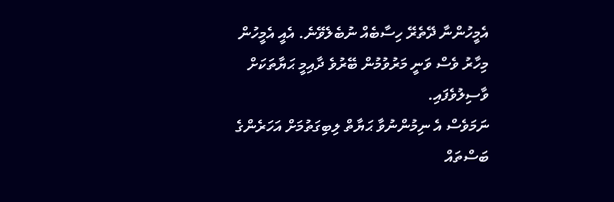އެމީހުންނާ ދޭތެރޭ ހިސާބެއް ނުބެލެވޭނެ. އެއީ އެމީހުން މިހާރު ވެސް ވަނީ މަރުވުމުން ބޭރުވެ ދާއިމީ ޙަޔާތަކަށް ވާސިލުވެފައި.
ނަމަވެސް އެ ނިމުންނުވާ ޙަޔާތް ލިބިގަތުމަށް އަހަރެންގެ ބަސްތައް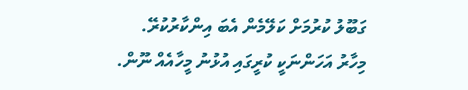ގަބޫލު ކުރުމަށް ކަލޭމެން އެބަ އިންކާރުކުރޭ.
މިހާރު އަހަންނަކީ ކުރީގައި އުޅުނު މީހާއެއް ނޫން.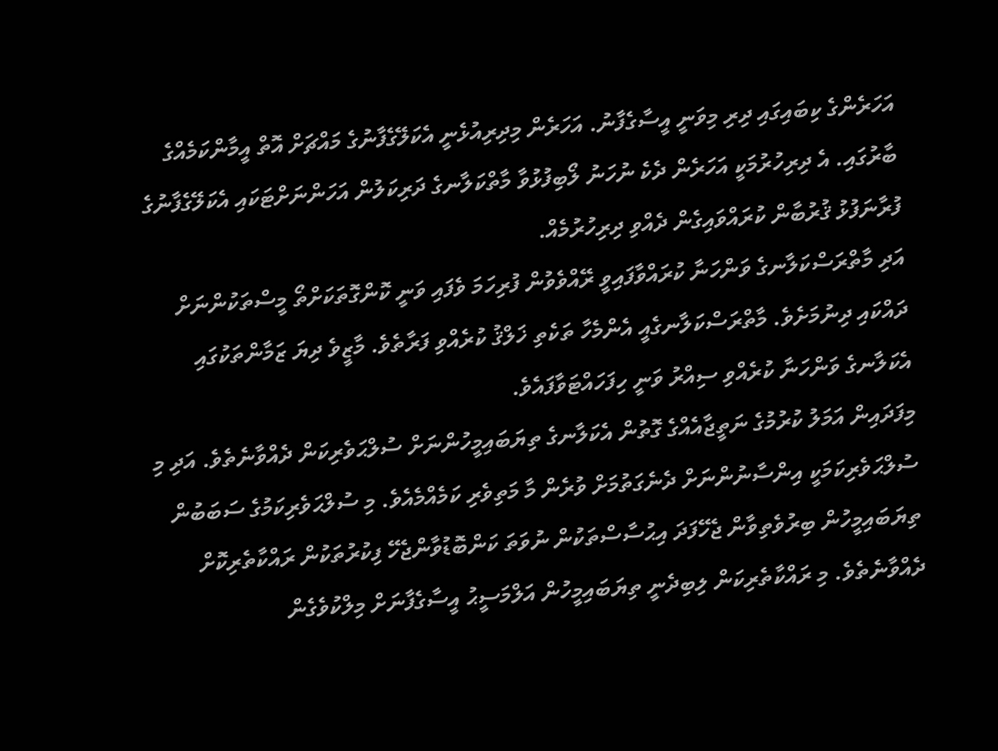އަހަރެންގެ ކިބައިގައި ދިރި މިވަނީ އީސާގެފާނު. އަހަރެން މިދިރިއުޅެނީ އެކަލޭގެފާނުގެ މައްޗަށް އޮތް އީމާންކަމެއްގެ ބާރުގައި. އެ ދިރިހުރުމަކީ އަހަރެން ދެކެ ނުހަނު ލޯބިފުޅުވާ މާތްކަލާނގެ ދަރިކަލުން އަހަންނަށްޓަކައި އެކަލޭގެފާނުގެ ފުރާނަފުޅު ޤުރުބާން ކުރައްވައިގެން ދެއްވި ދިރިހުރުމެއް.
އަދި މާތްރަސްކަލާނގެ ވަންހަނާ ކުރައްވާފައިވީ ރޭއްވެވުން ފުރިހަމަ ވެފައި ވަނީ ކޮންގޮތަކަށްތޯ މީސްތަކުންނަށް ދައްކައި ދިނުމަށެވެ. މާތްރަސްކަލާނގެއީ އެންމެހާ ތަކެތި ޚަލްޤު ކުރެއްވި ފަރާތެވެ. މާޒީވެ ދިޔަ ޒަމާންތަކުގައި އެކަލާނގެ ވަންހަނާ ކުރެއްވި ސިއްރު ވަނީ ހިފަހައްޓަވާފައެވެ.
މިފަދައިން އަމަލު ކުރުމުގެ ނަތީޖާއެއްގެ ގޮތުން އެކަލާނގެ ތިޔަބައިމީހުންނަށް ސުލްޙަވެރިކަން ދެއްވާނެތެވެ. އަދި މި ސުލްޙަވެރިކަމަކީ އިންސާނުންނަށް ދެނެގަތުމަށް ވުރެން މާ މަތިވެރި ކަމެއްމެއެވެ. މި ސުލްޙަވެރިކަމުގެ ސަބަބުން ތިޔަބައިމީހުން ބިރުވެތިވާން ޖެހޭފަދަ އިޙުސާސްތަކުން ނުވަތަ ކަންބޮޑުވާންޖެހޭ ފިކުރުތަކުން ރައްކާތެރިކޮށް ދެއްވާނެތެވެ. މި ރައްކާތެރިކަން ލިބިދެނީ ތިޔަބައިމީހުން އަލްމަސީޙު އީސާގެފާނަށް މިލްކުވެގެން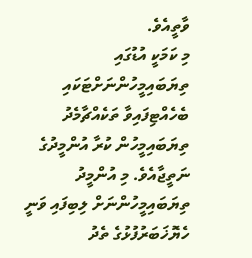ވާތީއެވެ.
މި ކަމަކީ އުޑުގައި ތިޔަބައިމީހުންނަށްޓަކައި ބެހެއްޓިފައިވާ ތަކެއްޗާމެދު ތިޔަބައިމީހުން ކުރާ އުންމީދުގެ ނަތީޖާއެވެ. މި އުންމީދު ތިޔަބައިމީހުންނަށް ލިބިފައި ވަނީ ހެޔޮޚަބަރުފުޅުގެ ތެދު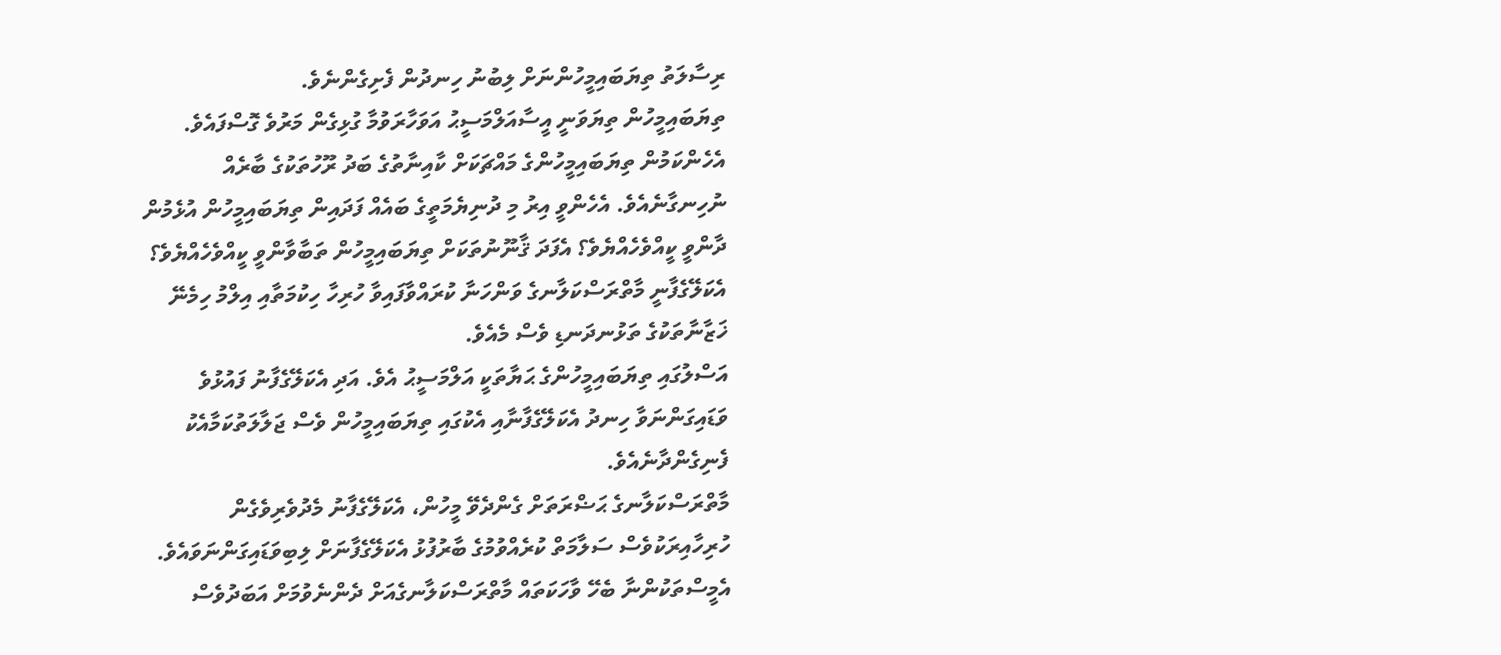ރިސާލަތު ތިޔަބައިމީހުންނަށް ލިބުނު ހިނދުން ފެށިގެންނެވެ.
ތިޔަބައިމީހުން ތިޔަވަނީ އީސާއަލްމަސީޙު އަވަހާރަވުމާ ގުޅިގެން މަރުވެ ގޮސްފައެވެ. އެހެންކަމުން ތިޔަބައިމީހުންގެ މައްޗަކަށް ކާއިނާތުގެ ބަދު ރޫހުތަކުގެ ބާރެއް ނުހިނގާނެއެވެ. އެހެންވީ އިރު މި ދުނިޔެމަތީގެ ބައެއް ފަދައިން ތިޔަބައިމީހުން އުޅެމުން ދާންވީ ކީއްވެހެއްޔެވެ؟ އެފަދަ ޤާނޫނުތަކަށް ތިޔަބައިމީހުން ތަބާވާންވީ ކީއްވެހެއްޔެވެ؟
އެކަލޭގެފާނީ މާތްރަސްކަލާނގެ ވަންހަނާ ކުރައްވާފައިވާ ހުރިހާ ހިކުމަތާއި އިލްމު ހިމެނޭ ޚަޒާނާތަކުގެ ތަޅުނދަނޑި ވެސް މެއެވެ.
އަސްލުގައި ތިޔަބައިމީހުންގެ ޙަޔާތަކީ އަލްމަސީޙު އެވެ. އަދި އެކަލޭގެފާނު ފައުޅުވެ ވަޑައިގަންނަވާ ހިނދު އެކަލޭގެފާނާއި އެކުގައި ތިޔަބައިމީހުން ވެސް ޖަލާލަތުކަމާއެކު ފެނިގެންދާނެއެވެ.
މާތްރަސްކަލާނގެ ޙަޟްރަތަށް ގެންދެވޭ މީހުން، އެކަލޭގެފާނު މެދުވެރިވެގެން ހުރިހާއިރަކުވެސް ސަލާމަތް ކުރެއްވުމުގެ ބާރުފުޅު އެކަލޭގެފާނަށް ލިބިވަޑައިގަންނަވައެވެ. އެމީސްތަކުންނާ ބެހޭ ވާހަކަތައް މާތްރަސްކަލާނގެއަށް ދެންނެވުމަށް އަބަދުވެސް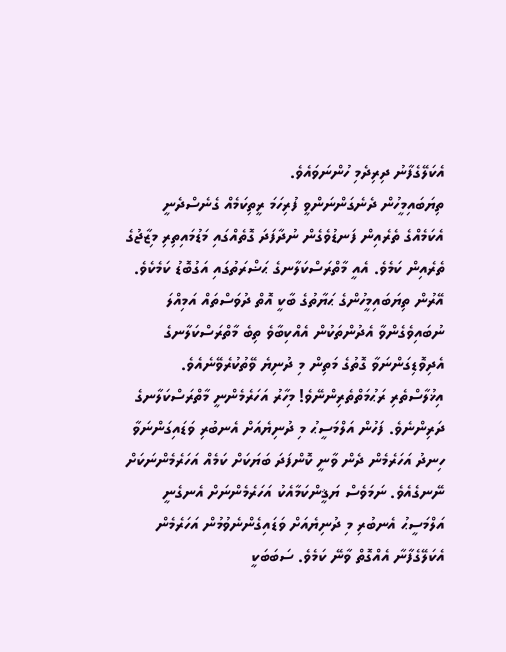އެކަލޭގެފާނު ދިރިދެމި ހުންނަވައެވެ.
ތިޔަބައިމީހުން ދެނެގަންނަންވީ ފުރިހަމަ ރީތިކަމެއް ގެނެސްދެނީ އެކަމެއްގެ ތެރެއިން ފަނޑުވެގެން ނުދާފަދަ ގޮތެއްގައި މަޑުމައިތިރި މިޒާޖުގެ ތެރެއިން ކަމެވެ. އެއީ މާތްރަސްކަލާނގެ ޙަޟްރަތުގައި އަގުބޮޑު ކަމެކެވެ.
އޭރުން ތިޔަބައިމީހުންގެ ޙަޔާތުގެ ބާކީ އޮތް ދުވަސްތައް އަމިއްލަ ނުބައިވެގެންވާ އެދުންތަކުން އެއްކިބާވެ ތިބެ މާތްރަސްކަލާނގެ އެދިވޮޑިގަންނަވާ ގޮތުގެ މަތިން މި ދުނިޔެ ވޭތުކުރެވޭނެއެވެ.
އިޚުލާސްތެރި ރަޙުމަތްތެރިންނޭވެ! މިހާރު އަހަރެމެންނީ މާތްރަސްކަލާނގެ ދަރިންނެވެ. ފަހުން އަލްމަސީޙު މި ދުނިޔެއަށް އެނބުރި ވަޑައިގަންނަވާ ހިނދު އަހަރެމެން ދެން ވާނީ ކޮންފަދަ ބަޔަކަށް ކަމެއް އަހަރެމެންނަކަށް ނޭނގެއެވެ. ނަމަވެސް ޔަޤީންކަމާއެކު އަހަރެމެންނަށް އެނގެނީ އަލްމަސީޙު އެނބުރި މި ދުނިޔެއަށް ވަޑައިގެންނެވުމުން އަހަރެމެން އެކަލޭގެފާނާ އެއްގޮތް ވާނޭ ކަމެވެ. ސަބަބަކީ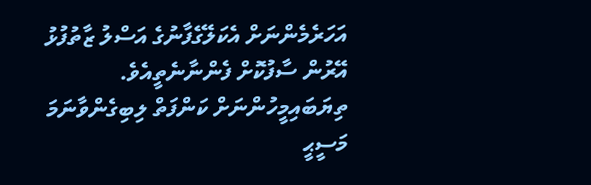އަހަރެމެންނަށް އެކަލޭގެފާނުގެ އަސްލު ޒާތުފުޅު އޭރުން ސާފުކޮށް ފެންނާނެތީއެވެ.
ތިޔަބައިމީހުންނަށް ކަންފަތް ލިބިގެންވާނަމަ މަސީޙީ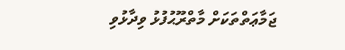ޖަމާޢަތްތަކަށް މާތްރޫޙުފުޅު ވިދާޅުވި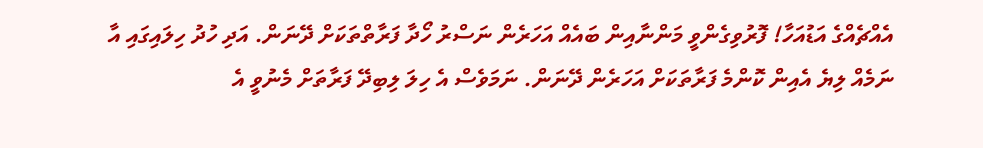އެއްޗެއްގެ އަޑުއަހާ! ފޮރުވިގެންވީ މަންނާއިން ބައެއް އަހަރެން ނަސްރު ހޯދާ ފަރާތްތަކަށް ދޭނަން. އަދި ހުދު ހިލައިގައި އާ ނަމެއް ލިޔެ އެއިން ކޮންމެ ފަރާތަކަށް އަހަރެން ދޭނަން. ނަމަވެސް އެ ހިލަ ލިބިދޭ ފަރާތަށް މެނުވީ އެ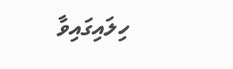ހިލައިގައިވާ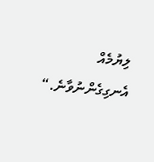ލިޔުމެއް އެނގިގެންނުވާނެ.“